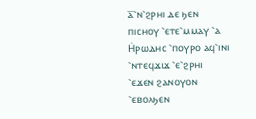ⲁ̅⳿ⲛ⳿ϩⲣⲏⲓ ⲇⲉ ϧⲉⲛ ⲡⲓⲥⲏⲟⲩ ⳿ⲉⲧⲉ⳿ⲙⲙⲁⲩ ⳿ⲁ Ⲏ̇ⲣⲱⲇⲏⲥ ⳿ⲡⲟⲩⲣⲟ ⲁϥ⳿ⲓⲛⲓ ⳿ⲛⲧⲉϥϫⲓϫ ⳿ⲉ⳿ϩⲣⲏⲓ ⳿ⲉϫⲉⲛ ϩⲁⲛⲟⲩⲟⲛ ⳿ⲉⲃⲟⲗϧⲉⲛ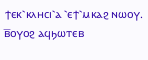ϯⲉⲕ⳿ⲕⲗⲏⲥⲓ⳿ⲁ ⳿ⲉϯ⳿ⲙⲕⲁϩ ⲛⲱⲟⲩ.
ⲃ̅ⲟⲩⲟϩ ⲁϥϧⲱⲧⲉⲃ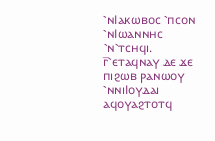⳿ⲛⲒⲁⲕⲱⲃⲟⲥ ⳿ⲡⲥⲟⲛ ⳿ⲛⲒⲱⲁⲛⲛⲏⲥ ⳿ⲛ⳿ⲧⲥⲏϥⲓ.
ⲅ̅⳿ⲉⲧⲁϥⲛⲁⲩ ⲇⲉ ϫⲉ ⲡⲓϩⲱⲃ ⲣⲁⲛⲱⲟⲩ ⳿ⲛⲛⲓⲒⲟⲩⲇⲁⲓ ⲁϥⲟⲩⲁϩⲧⲟⲧϥ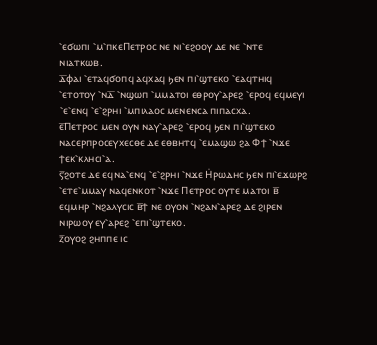⳿ⲉϭⲱⲡⲓ ⳿ⲙ⳿ⲡⲕⲉⲠⲉⲧⲣⲟⲥ ⲛⲉ ⲛⲓ⳿ⲉϩⲟⲟⲩ ⲇⲉ ⲛⲉ ⳿ⲛⲧⲉ ⲛⲓⲁⲧⲕⲱⲃ.
ⲇ̅ⲫⲁⲓ ⳿ⲉⲧⲁϥϭⲟⲡϥ ⲁϥⲭⲁϥ ϧⲉⲛ ⲡⲓ⳿ϣⲧⲉⲕⲟ ⳿ⲉⲁϥⲧⲏⲓϥ ⳿ⲉⲧⲟⲧⲟⲩ ⳿ⲛⲇ̅ ⳿ⲛϣⲱⲡ ⳿ⲙⲙⲁⲧⲟⲓ ⲉⲑⲣⲟⲩ⳿ⲁⲣⲉϩ ⳿ⲉⲣⲟϥ ⲉϥⲙⲉⲩⲓ ⳿ⲉ⳿ⲉⲛϥ ⳿ⲉ⳿ϩⲣⲏⲓ ⳿ⲙⲡⲓⲗⲁⲟⲥ ⲙⲉⲛⲉⲛⲥⲁ ⲡⲓⲡⲁⲥⲭⲁ.
ⲉ̅Ⲡⲉⲧⲣⲟⲥ ⲙⲉⲛ ⲟⲩⲛ ⲛⲁⲩ⳿ⲁⲣⲉϩ ⳿ⲉⲣⲟϥ ϧⲉⲛ ⲡⲓ⳿ϣⲧⲉⲕⲟ ⲛⲁⲥⲉⲣⲡⲣⲟⲥⲉⲩⲭⲉⲥⲑⲉ ⲇⲉ ⲉⲑⲃⲏⲧϥ ⳿ⲉⲙⲁϣⲱ ϩⲁ Ⲫϯ ⳿ⲛϫⲉ ϯⲉⲕ⳿ⲕⲗⲏⲥⲓ⳿ⲁ.
ⲋ̅ϩⲟⲧⲉ ⲇⲉ ⲉϥⲛⲁ⳿ⲉⲛϥ ⳿ⲉ⳿ϩⲣⲏⲓ ⳿ⲛϫⲉ Ⲏ̇ⲣⲱⲇⲏⲥ ϧⲉⲛ ⲡⲓ⳿ⲉϫⲱⲣϩ ⳿ⲉⲧⲉ⳿ⲙⲙⲁⲩ ⲛⲁϥⲉⲛⲕⲟⲧ ⳿ⲛϫⲉ Ⲡⲉⲧⲣⲟⲥ ⲟⲩⲧⲉ ⲙⲁⲧⲟⲓ ⲃ̅ ⲉϥⲙⲏⲣ ⳿ⲛϩⲁⲗⲩⲥⲓⲥ ⲃ̅ϯ ⲛⲉ ⲟⲩⲟⲛ ⳿ⲛϩⲁⲛ⳿ⲁⲣⲉϩ ⲇⲉ ϩⲓⲣⲉⲛ ⲛⲓⲣⲱⲟⲩ ⲉⲩ⳿ⲁⲣⲉϩ ⳿ⲉⲡⲓ⳿ϣⲧⲉⲕⲟ.
ⲍ̅ⲟⲩⲟϩ ϩⲏⲡⲡⲉ ⲓⲥ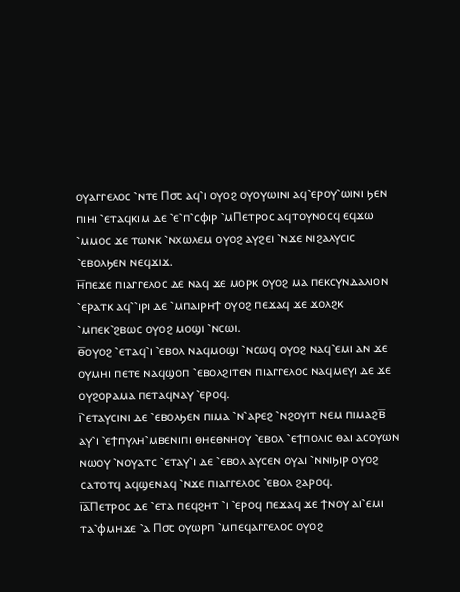ⲟⲩⲁⲅⲅⲉⲗⲟⲥ ⳿ⲛⲧⲉ Ⲡ⳪ ⲁϥ⳿ⲓ ⲟⲩⲟϩ ⲟⲩⲟⲩⲱⲓⲛⲓ ⲁϥ⳿ⲉⲣⲟⲩ⳿ⲱⲓⲛⲓ ϧⲉⲛ ⲡⲓⲏⲓ ⳿ⲉⲧⲁϥⲕⲓⲙ ⲇⲉ ⳿ⲉ⳿ⲡ⳿ⲥⲫⲓⲣ ⳿ⲙⲠⲉⲧⲣⲟⲥ ⲁϥⲧⲟⲩⲛⲟⲥϥ ⲉϥϫⲱ ⳿ⲙⲙⲟⲥ ϫⲉ ⲧⲱⲛⲕ ⳿ⲛⲭⲱⲗⲉⲙ ⲟⲩⲟϩ ⲁⲩϩⲉⲓ ⳿ⲛϫⲉ ⲛⲓϩⲁⲗⲩⲥⲓⲥ ⳿ⲉⲃⲟⲗϧⲉⲛ ⲛⲉϥϫⲓϫ.
ⲏ̅ⲡⲉϫⲉ ⲡⲓⲁⲅⲅⲉⲗⲟⲥ ⲇⲉ ⲛⲁϥ ϫⲉ ⲙⲟⲣⲕ ⲟⲩⲟϩ ⲙⲁ ⲡⲉⲕⲥⲩⲛⲇⲁⲗⲓⲟⲛ ⳿ⲉⲣⲁⲧⲕ ⲁϥ⳿⳿ⲓⲣⲓ ⲇⲉ ⳿ⲙⲡⲁⲓⲣⲏϯ ⲟⲩⲟϩ ⲡⲉϫⲁϥ ϫⲉ ϫⲟⲗϩⲕ ⳿ⲙⲡⲉⲕ⳿ϩⲃⲱⲥ ⲟⲩⲟϩ ⲙⲟϣⲓ ⳿ⲛⲥⲱⲓ.
ⲑ̅ⲟⲩⲟϩ ⳿ⲉⲧⲁϥ⳿ⲓ ⳿ⲉⲃⲟⲗ ⲛⲁϥⲙⲟϣⲓ ⳿ⲛⲥⲱϥ ⲟⲩⲟϩ ⲛⲁϥ⳿ⲉⲙⲓ ⲁⲛ ϫⲉ ⲟⲩⲙⲏⲓ ⲡⲉⲧⲉ ⲛⲁϥϣⲟⲡ ⳿ⲉⲃⲟⲗϩⲓⲧⲉⲛ ⲡⲓⲁⲅⲅⲉⲗⲟⲥ ⲛⲁϥⲙⲉⲩⲓ ⲇⲉ ϫⲉ ⲟⲩϩⲟⲣⲁⲙⲁ ⲡⲉⲧⲁϥⲛⲁⲩ ⳿ⲉⲣⲟϥ.
ⲓ̅⳿ⲉⲧⲁⲩⲥⲓⲛⲓ ⲇⲉ ⳿ⲉⲃⲟⲗϧⲉⲛ ⲡⲓⲙⲁ ⳿ⲛ⳿ⲁⲣⲉϩ ⳿ⲛϩⲟⲩⲓⲧ ⲛⲉⲙ ⲡⲓⲙⲁϩⲃ̅ ⲁⲩ⳿ⲓ ⳿ⲉϯⲡⲩⲗⲏ⳿ⲙⲃⲉⲛⲓⲡⲓ ⲑⲏⲉⲑⲛⲏⲟⲩ ⳿ⲉⲃⲟⲗ ⳿ⲉϯⲡⲟⲗⲓⲥ ⲑⲁⲓ ⲁⲥⲟⲩⲱⲛ ⲛⲱⲟⲩ ⳿ⲛⲟⲩⲁⲧⲥ ⳿ⲉⲧⲁⲩ⳿ⲓ ⲇⲉ ⳿ⲉⲃⲟⲗ ⲁⲩⲥⲉⲛ ⲟⲩⲁⲓ ⳿ⲛⲛⲓϧⲓⲣ ⲟⲩⲟϩ ⲥⲁⲧⲟⲧϥ ⲁϥϣⲉⲛⲁϥ ⳿ⲛϫⲉ ⲡⲓⲁⲅⲅⲉⲗⲟⲥ ⳿ⲉⲃⲟⲗ ϩⲁⲣⲟϥ.
ⲓ̅ⲁ̅Ⲡⲉⲧⲣⲟⲥ ⲇⲉ ⳿ⲉⲧⲁ ⲡⲉϥϩⲏⲧ ⳿ⲓ ⳿ⲉⲣⲟϥ ⲡⲉϫⲁϥ ϫⲉ ϯⲛⲟⲩ ⲁⲓ⳿ⲉⲙⲓ ⲧⲁ⳿ⲫⲙⲏϫⲉ ⳿ⲁ Ⲡ⳪ ⲟⲩⲱⲣⲡ ⳿ⲙⲡⲉϥⲁⲅⲅⲉⲗⲟⲥ ⲟⲩⲟϩ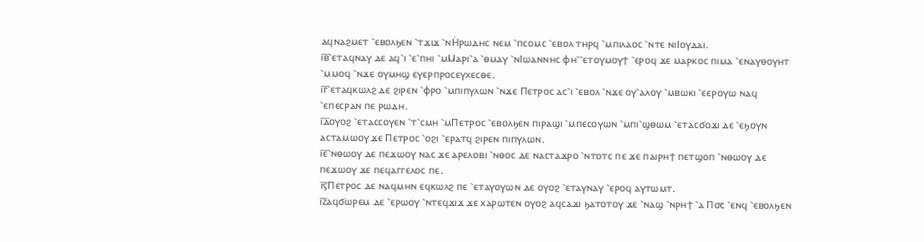ⲁϥⲛⲁϩⲙⲉⲧ ⳿ⲉⲃⲟⲗϧⲉⲛ ⳿ⲧϫⲓϫ ⳿ⲛⲎ̇ⲣⲱⲇⲏⲥ ⲛⲉⲙ ⳿ⲡⲥⲟⲙⲥ ⳿ⲉⲃⲟⲗ ⲧⲏⲣϥ ⳿ⲙⲡⲓⲗⲁⲟⲥ ⳿ⲛⲧⲉ ⲛⲓⲒⲟⲩⲇⲁⲓ.
ⲓ̅ⲃ̅⳿ⲉⲧⲁϥⲛⲁⲩ ⲇⲉ ⲁϥ⳿ⲓ ⳿ⲉ⳿ⲡⲏⲓ ⳿ⲙⲘⲁⲣⲓ⳿ⲁ ⳿ⲑⲙⲁⲩ ⳿ⲛⲒⲱⲁⲛⲛⲏⲥ ⲫⲏ⳿⳿ⲉⲧⲟⲩⲙⲟⲩϯ ⳿ⲉⲣⲟϥ ϫⲉ ⲙⲁⲣⲕⲟⲥ ⲡⲓⲙⲁ ⳿ⲉⲛⲁⲩⲑⲟⲩⲏⲧ ⳿ⲙⲙⲟϥ ⳿ⲛϫⲉ ⲟⲩⲙⲏϣ ⲉⲩⲉⲣⲡⲣⲟⲥⲉⲩⲭⲉⲥⲑⲉ.
ⲓ̅ⲅ̅⳿ⲉⲧⲁϥⲕⲱⲗϩ ⲇⲉ ϩⲓⲣⲉⲛ ⳿ⲫⲣⲟ ⳿ⲙⲡⲓⲡⲩⲗⲱⲛ ⳿ⲛϫⲉ Ⲡⲉⲧⲣⲟⲥ ⲁⲥ⳿ⲓ ⳿ⲉⲃⲟⲗ ⳿ⲛϫⲉ ⲟⲩ⳿ⲁⲗⲟⲩ ⳿ⲙⲃⲱⲕⲓ ⳿ⲉⲉⲣⲟⲩⲱ ⲛⲁϥ ⳿ⲉⲡⲉⲥⲣⲁⲛ ⲡⲉ ⲣⲱⲇⲏ.
ⲓ̅ⲇ̅ⲟⲩⲟϩ ⳿ⲉⲧⲁⲥⲥⲟⲩⲉⲛ ⳿ⲧ⳿ⲥⲙⲏ ⳿ⲙⲠⲉⲧⲣⲟⲥ ⳿ⲉⲃⲟⲗϧⲉⲛ ⲡⲓⲣⲁϣⲓ ⳿ⲙⲡⲉⲥⲟⲩⲱⲛ ⳿ⲙⲡⲓ⳿ϣⲑⲱⲙ ⳿ⲉⲧⲁⲥϭⲟϫⲓ ⲇⲉ ⳿ⲉϧⲟⲩⲛ ⲁⲥⲧⲁⲙⲱⲟⲩ ϫⲉ Ⲡⲉⲧⲣⲟⲥ ⳿ⲟϩⲓ ⳿ⲉⲣⲁⲧϥ ϩⲓⲣⲉⲛ ⲡⲓⲡⲩⲗⲱⲛ.
ⲓ̅ⲉ̅⳿ⲛⲑⲱⲟⲩ ⲇⲉ ⲡⲉϫⲱⲟⲩ ⲛⲁⲥ ϫⲉ ⲁⲣⲉⲗⲟⲃⲓ ⳿ⲛⲑⲟⲥ ⲇⲉ ⲛⲁⲥⲧⲁϫⲣⲟ ⳿ⲛⲧⲟⲧⲥ ⲡⲉ ϫⲉ ⲡⲁⲓⲣⲏϯ ⲡⲉⲧϣⲟⲡ ⳿ⲛⲑⲱⲟⲩ ⲇⲉ ⲡⲉϫⲱⲟⲩ ϫⲉ ⲡⲉϥⲁⲅⲅⲉⲗⲟⲥ ⲡⲉ.
ⲓ̅ⲋ̅Ⲡⲉⲧⲣⲟⲥ ⲇⲉ ⲛⲁϥⲙⲏⲛ ⲉϥⲕⲱⲗϩ ⲡⲉ ⳿ⲉⲧⲁⲩⲟⲩⲱⲛ ⲇⲉ ⲟⲩⲟϩ ⳿ⲉⲧⲁⲩⲛⲁⲩ ⳿ⲉⲣⲟϥ ⲁⲩⲧⲱⲙⲧ.
ⲓ̅ⲍ̅ⲁϥϭⲱⲣⲉⲙ ⲇⲉ ⳿ⲉⲣⲱⲟⲩ ⳿ⲛⲧⲉϥϫⲓϫ ϫⲉ ⲭⲁⲣⲱⲧⲉⲛ ⲟⲩⲟϩ ⲁϥⲥⲁϫⲓ ϧⲁⲧⲟⲧⲟⲩ ϫⲉ ⳿ⲛⲁϣ ⳿ⲛⲣⲏϯ ⳿ⲁ Ⲡ⳪ ⳿ⲉⲛϥ ⳿ⲉⲃⲟⲗϧⲉⲛ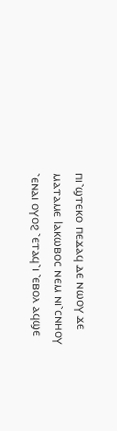ⲡⲓ⳿ϣⲧⲉⲕⲟ ⲡⲉϫⲁϥ ⲇⲉ ⲛⲱⲟⲩ ϫⲉ ⲙⲁⲧⲁⲙⲉ Ⲓⲁⲕⲱⲃⲟⲥ ⲛⲉⲙ ⲛⲓ⳿ⲥⲛⲏⲟⲩ ⳿ⲉⲛⲁⲓ ⲟⲩⲟϩ ⳿ⲉⲧⲁϥ⳿ⲓ ⳿ⲉⲃⲟⲗ ⲁϥϣⲉ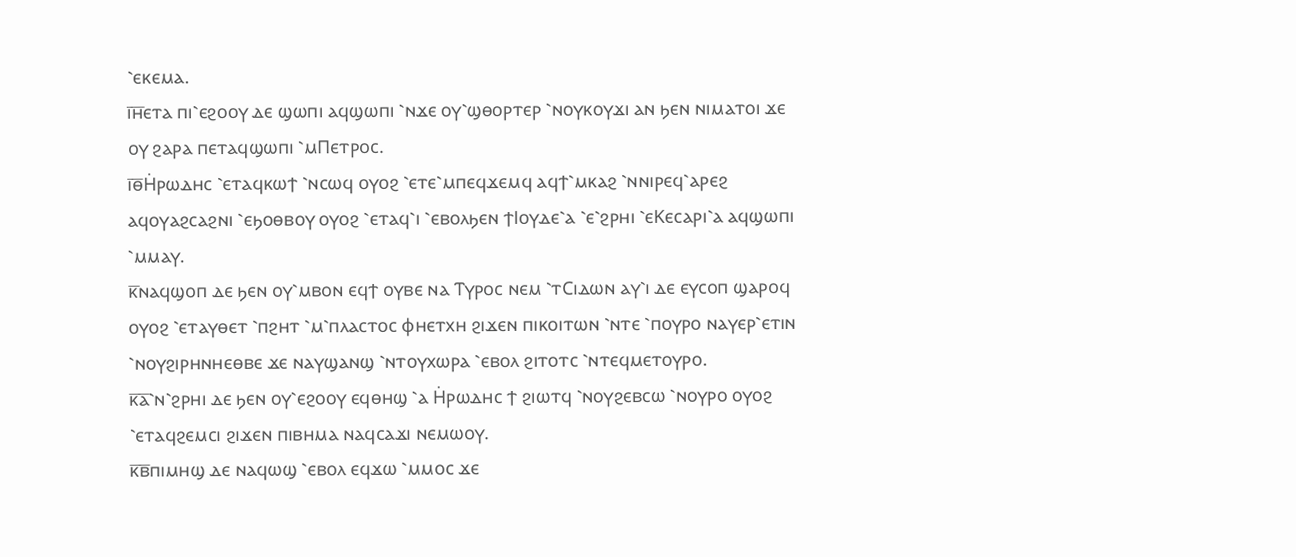⳿ⲉⲕⲉⲙⲁ.
ⲓ̅ⲏ̅ⲉⲧⲁ ⲡⲓ⳿ⲉϩⲟⲟⲩ ⲇⲉ ϣⲱⲡⲓ ⲁϥϣⲱⲡⲓ ⳿ⲛϫⲉ ⲟⲩ⳿ϣⲑⲟⲣⲧⲉⲣ ⳿ⲛⲟⲩⲕⲟⲩϫⲓ ⲁⲛ ϧⲉⲛ ⲛⲓⲙⲁⲧⲟⲓ ϫⲉ ⲟⲩ ϩⲁⲣⲁ ⲡⲉⲧⲁϥϣⲱⲡⲓ ⳿ⲙⲠⲉⲧⲣⲟⲥ.
ⲓ̅ⲑ̅Ⲏ̇ⲣⲱⲇⲏⲥ ⳿ⲉⲧⲁϥⲕⲱϯ ⳿ⲛⲥⲱϥ ⲟⲩⲟϩ ⳿ⲉⲧⲉ⳿ⲙⲡⲉϥϫⲉⲙϥ ⲁϥϯ⳿ⲙⲕⲁϩ ⳿ⲛⲛⲓⲣⲉϥ⳿ⲁⲣⲉϩ ⲁϥⲟⲩⲁϩⲥⲁϩⲛⲓ ⳿ⲉϧⲟⲑⲃⲟⲩ ⲟⲩⲟϩ ⳿ⲉⲧⲁϥ⳿ⲓ ⳿ⲉⲃⲟⲗϧⲉⲛ ϯⲒⲟⲩⲇⲉ⳿ⲁ ⳿ⲉ⳿ϩⲣⲏⲓ ⳿ⲉⲔⲉⲥⲁⲣⲓ⳿ⲁ ⲁϥϣⲱⲡⲓ ⳿ⲙⲙⲁⲩ.
ⲕ̅ⲛⲁϥϣⲟⲡ ⲇⲉ ϧⲉⲛ ⲟⲩ⳿ⲙⲃⲟⲛ ⲉϥϯ ⲟⲩⲃⲉ ⲛⲁ Ⲧⲩⲣⲟⲥ ⲛⲉⲙ ⳿ⲧⲤⲓⲇⲱⲛ ⲁⲩ⳿ⲓ ⲇⲉ ⲉⲩⲥⲟⲡ ϣⲁⲣⲟϥ ⲟⲩⲟϩ ⳿ⲉⲧⲁⲩⲑⲉⲧ ⳿ⲡϩⲏⲧ ⳿ⲙ⳿ⲡⲗⲁⲥⲧⲟⲥ ⲫⲏⲉⲧⲭⲏ ϩⲓϫⲉⲛ ⲡⲓⲕⲟⲓⲧⲱⲛ ⳿ⲛⲧⲉ ⳿ⲡⲟⲩⲣⲟ ⲛⲁⲩⲉⲣ⳿ⲉⲧⲓⲛ ⳿ⲛⲟⲩϩⲓⲣⲏⲛⲏⲉⲑⲃⲉ ϫⲉ ⲛⲁⲩϣⲁⲛϣ ⳿ⲛⲧⲟⲩⲭⲱⲣⲁ ⳿ⲉⲃⲟⲗ ϩⲓⲧⲟⲧⲥ ⳿ⲛⲧⲉϥⲙⲉⲧⲟⲩⲣⲟ.
ⲕ̅ⲁ̅⳿ⲛ⳿ϩⲣⲏⲓ ⲇⲉ ϧⲉⲛ ⲟⲩ⳿ⲉϩⲟⲟⲩ ⲉϥⲑⲏϣ ⳿ⲁ Ⲏ̇ⲣⲱⲇⲏⲥ ϯ ϩⲓⲱⲧϥ ⳿ⲛⲟⲩϩⲉⲃⲥⲱ ⳿ⲛⲟⲩⲣⲟ ⲟⲩⲟϩ ⳿ⲉⲧⲁϥϩⲉⲙⲥⲓ ϩⲓϫⲉⲛ ⲡⲓⲃⲏⲙⲁ ⲛⲁϥⲥⲁϫⲓ ⲛⲉⲙⲱⲟⲩ.
ⲕ̅ⲃ̅ⲡⲓⲙⲏϣ ⲇⲉ ⲛⲁϥⲱϣ ⳿ⲉⲃⲟⲗ ⲉϥϫⲱ ⳿ⲙⲙⲟⲥ ϫⲉ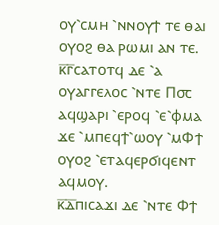ⲟⲩ⳿ⲥⲙⲏ ⳿ⲛⲛⲟⲩϯ ⲧⲉ ⲑⲁⲓ ⲟⲩⲟϩ ⲑⲁ ⲣⲱⲙⲓ ⲁⲛ ⲧⲉ.
ⲕ̅ⲅ̅ⲥⲁⲧⲟⲧϥ ⲇⲉ ⳿ⲁ ⲟⲩⲁⲅⲅⲉⲗⲟⲥ ⳿ⲛⲧⲉ Ⲡ⳪ ⲁϥϣⲁⲣⲓ ⳿ⲉⲣⲟϥ ⳿ⲉ⳿ⲫⲙⲁ ϫⲉ ⳿ⲙⲡⲉϥϯ⳿ⲱⲟⲩ ⳿ⲙⲪϯ ⲟⲩⲟϩ ⳿ⲉⲧⲁϥⲉⲣϭⲓϥⲉⲛⲧ ⲁϥⲙⲟⲩ.
ⲕ̅ⲇ̅ⲡⲓⲥⲁϫⲓ ⲇⲉ ⳿ⲛⲧⲉ Ⲫϯ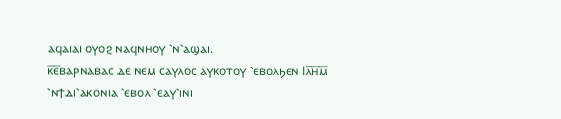ⲁϥⲁⲓⲁⲓ ⲟⲩⲟϩ ⲛⲁϥⲛⲏⲟⲩ ⳿ⲛ⳿ⲁϣⲁⲓ.
ⲕ̅ⲉ̅ⲃⲁⲣⲛⲁⲃⲁⲥ ⲇⲉ ⲛⲉⲙ ⲥⲁⲩⲗⲟⲥ ⲁⲩⲕⲟⲧⲟⲩ ⳿ⲉⲃⲟⲗϧⲉⲛ Ⲓⲗ̅ⲏ̅ⲙ̅ ⳿ⲛϯⲇⲓ⳿ⲁⲕⲟⲛⲓⲁ ⳿ⲉⲃⲟⲗ ⳿ⲉⲁⲩ⳿ⲓⲛⲓ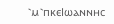⳿ⲙ⳿ⲡⲕⲉⲒⲱⲁⲛⲛⲏⲥ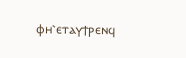ⲫⲏ⳿ⲉⲧⲁⲩϯⲣⲉⲛϥ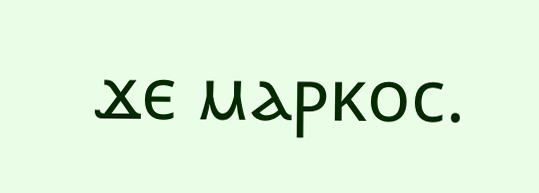ϫⲉ ⲙⲁⲣⲕⲟⲥ.